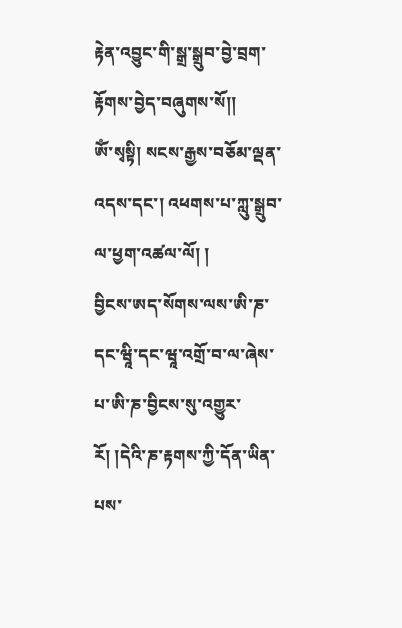རྟེན་འབྱུང་གི་སྒྲ་སྒྲུབ་བྱེ་བྲག་རྟོགས་བྱེད་བཞུགས་སོ།།
ཨོཾ་སྭསྟི། སངས་རྒྱས་བཅོམ་ལྡན་འདས་དང་། འཕགས་པ་ཀླུ་སྒྲུབ་ལ་ཕྱག་འཚལ་ལོ། །
བྱིངས་ཨད་སོགས་ལས་ཨི་ཎ་དང་ཝཱི་དང་ཝཱ་འགྲོ་བ་ལ་ཞེས་པ་ཨི་ཎ་བྱིངས་སུ་འགྱུར་རོ། །དེའི་ཎ་རྟགས་ཀྱི་དོན་ཡིན་པས་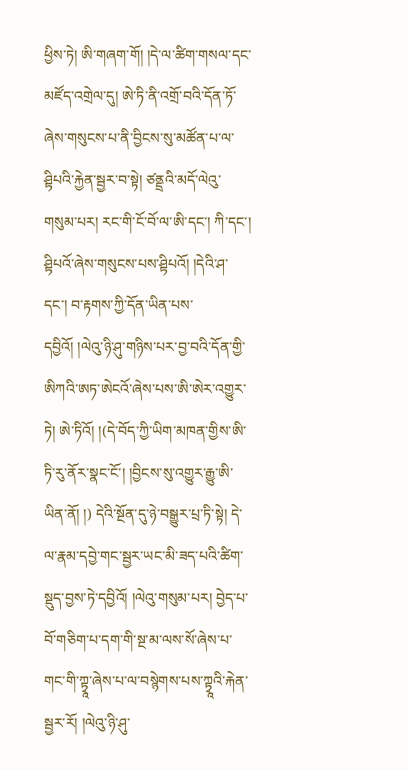ཕྱིས་ཏེ། ཨི་གཞག་གོ། །དེ་ལ་ཚིག་གསལ་དང་མཛོད་འགྲེལ་དུ། ཨེ་ཏི་ནི་འགྲོ་བའི་དོན་ཏོ་ཞེས་གསུངས་པ་ནི་བྱིངས་སུ་མཚོན་པ་ལ་ཤྟིཔའི་རྐྱེན་སྦྱར་བ་སྟེ། ཙནྡྲའི་མདོ་ལེའུ་གསུམ་པར། རང་གི་ངོ་བོ་ལ་ཨི་དང་། ཀི་དང་། ཤྟིཔའོ་ཞེས་གསུངས་པས་ཤྟིཔའོ། །དེའི་ཤ་དང་། བ་རྟགས་ཀྱི་དོན་ཡིན་པས་དབྱིའོ། །ལེའུ་ཉི་ཤུ་གཉིས་པར་བྱ་བའི་དོན་གྱི་ཨིཀའི་ཨཏ་ཨེངའོ་ཞེས་པས་ཨི་ཨེར་འགྱུར་ཏེ། ཨེ་ཏིའོ། །(དེ་བོད་ཀྱི་ཡིག་མཁན་གྱིས་ཨི་ཏི་རུ་ནོར་སྣང་ངོ་། །བྱིངས་སུ་འགྱུར་རྒྱུ་ཨི་ཡིན་ནོ། །) དེའི་སྔོན་དུ་ཉེ་བསྒྱུར་པྲ་ཏི་སྟེ། དེ་ལ་རྣམ་དབྱེ་གང་སྦྱར་ཡང་མི་ཟད་པའི་ཚིག་སྡུད་བྱས་ཏེ་དབྱིའོ། །ལེའུ་གསུམ་པར། བྱེད་པ་བོ་གཅིག་པ་དག་གི་སྔ་མ་ལས་སོ་ཞེས་པ་གང་གི་ཀྟྭཱ་ཞེས་པ་ལ་བསྙེགས་པས་ཀྟྭཱའི་རྐེན་སྦྱར་རོ། །ལེའུ་ཉི་ཤུ་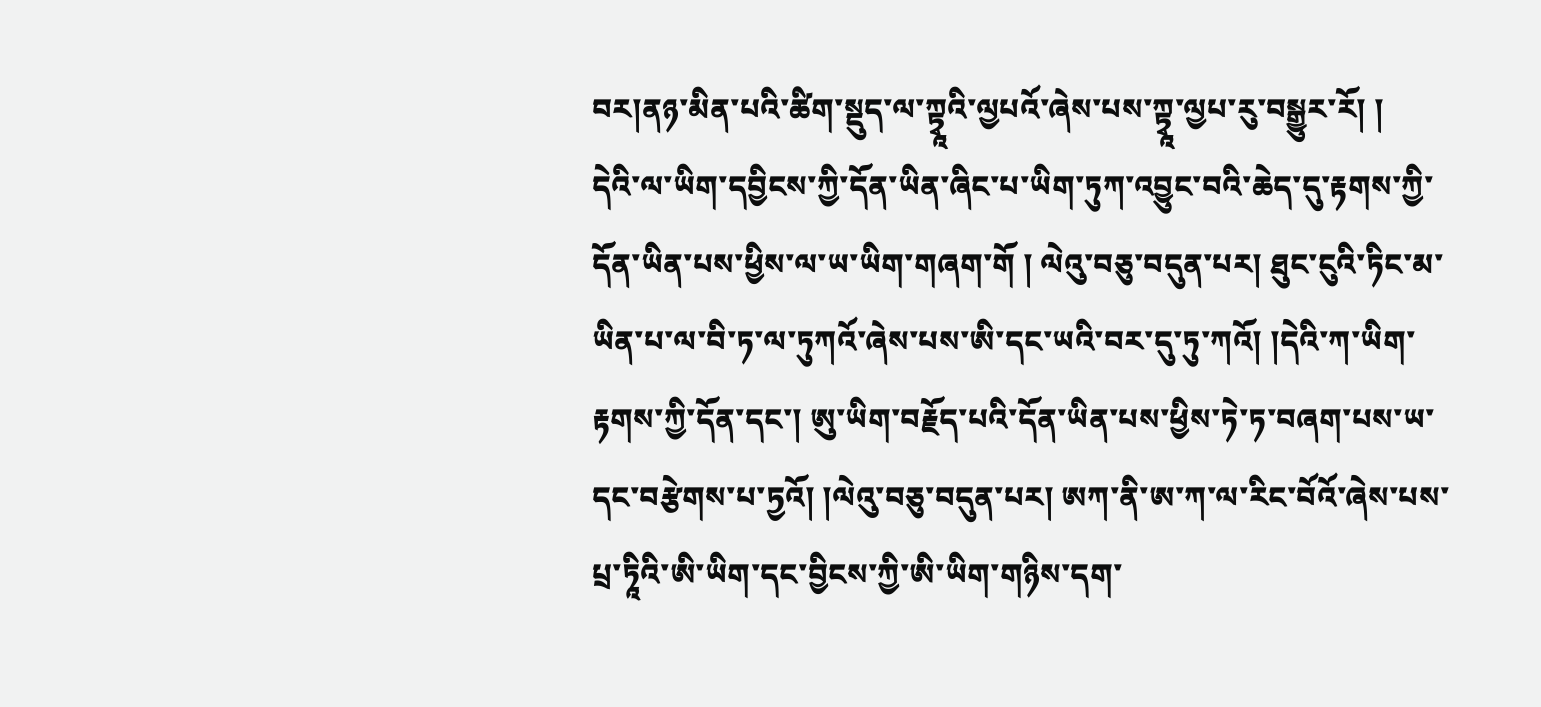བར།ནཉ་མིན་པའི་ཚིག་སྡུད་ལ་ཀྟྭཱའི་ལྱཔའོ་ཞེས་པས་ཀྟྭཱ་ལྱཔ་རུ་བསྒྱུར་རོ། །
དེའི་ལ་ཡིག་དབྱིངས་ཀྱི་དོན་ཡིན་ཞིང་པ་ཡིག་ཏུཀ་འབྱུང་བའི་ཆེད་དུ་རྟགས་ཀྱི་དོན་ཡིན་པས་ཕྱིས་ལ་ཡ་ཡིག་གཞག་གོ ། ལེའུ་བཅུ་བདུན་པར། ཐུང་ངུའི་ཏིང་མ་ཡིན་པ་ལ་བི་ཏ་ལ་ཏུཀའོ་ཞེས་པས་ཨི་དང་ཡའི་བར་དུ་ཏུ་ཀའོ། །དེའི་ཀ་ཡིག་རྟགས་ཀྱི་དོན་དང་། ཨུ་ཡིག་བརྗོད་པའི་དོན་ཡིན་པས་ཕྱིས་ཏེ་ཏ་བཞག་པས་ཡ་དང་བརྩེགས་པ་ཏྱའོ། །ལེའུ་བཅུ་བདུན་པར། ཨཀ་ནི་ཨ་ཀ་ལ་རིང་བོའོ་ཞེས་པས་པྲ་ཏཱིའི་ཨི་ཡིག་དང་བྱིངས་ཀྱི་ཨི་ཡིག་གཉིས་དག་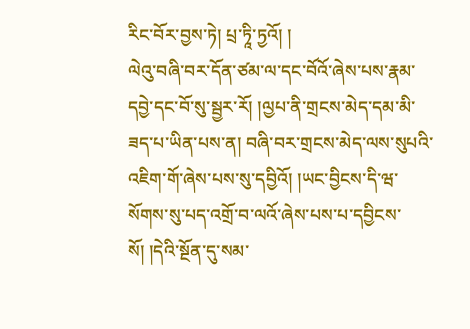རིང་བོར་བྱས་ཏེ། པྲ་ཏཱི་ཏྱའོ། །
ལེའུ་བཞི་བར་དོན་ཙམ་ལ་དང་བོའོ་ཞེས་པས་རྣམ་དབྱེ་དང་བོ་སུ་སྦྱར་རོ། །ལྱཔ་ནི་གྲངས་མེད་དམ་མི་ཟད་པ་ཡིན་པས་ན། བཞི་བར་གྲངས་མེད་ལས་སུཔའི་འཇིག་གོ་ཞེས་པས་སུ་དབྱིའོ། །ཡང་བྱིངས་དི་ཝ་སོགས་སུ་པད་འགྲོ་བ་ལའོ་ཞེས་པས་པ་དབྱིངས་སོ། །དེའི་སྔོན་དུ་སམ་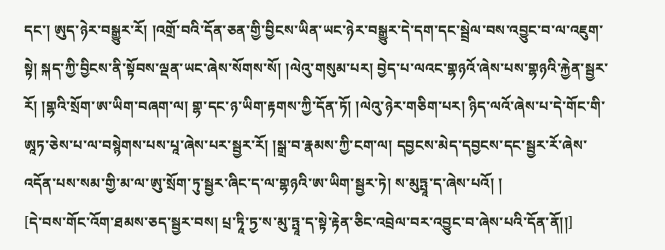དང་། ཨུད་ཉེར་བསྒྱུར་རོ། །འགྲོ་བའི་དོན་ཅན་གྱི་བྱིངས་ཡིན་ཡང་ཉེར་བསྒྱུར་དེ་དག་དང་སྦྲེལ་བས་འབྱུང་བ་ལ་འཇུག་སྟེ། སྐད་ཀྱི་བྱིངས་ནི་སྟོབས་ལྡན་ཡང་ཞེས་སོགས་སོ། །ལེའུ་གསུམ་པར། བྱེད་པ་ལའང་གྷཉའོ་ཞེས་པས་གྷཉའི་རྐྱེན་སྦྱར་རོ། །གྷའི་སྲོག་ཨ་ཡིག་བཞག་ལ། གྷ་དང་ཉ་ཡིག་རྟགས་ཀྱི་དོན་ཏོ། །ལེའུ་ཉེར་གཅིག་པར། ཉིད་ལའོ་ཞེས་པ་དེ་གོང་གི་ཨཱཏ་ཅེས་པ་ལ་བསྙེགས་པས་པཱ་ཞེས་པར་སྦྱར་རོ། །སྒྲ་བ་རྣམས་ཀྱི་ངག་ལ། དབྱངས་མེད་དབྱངས་དང་སྦྱར་རོ་ཞེས་འདོན་པས་སམ་གྱི་མ་ལ་ཨུ་སྲོག་ཏུ་སྦྱར་ཞིང་ད་ལ་གྷཉའི་ཨ་ཡིག་སྦྱར་ཏེ། ས་མུཏྤཱ་ད་ཞེས་པའོ། །
[དེ་བས་གོང་འོག་ཐམས་ཅད་སྦྱར་བས། པྲ་ཏཱི་ཏྱ་ས་མུ་ཏྤཱ་ད་སྟེ་རྟེན་ཅིང་འབྲེལ་བར་འབྱུང་བ་ཞེས་པའི་དོན་ནོ།།]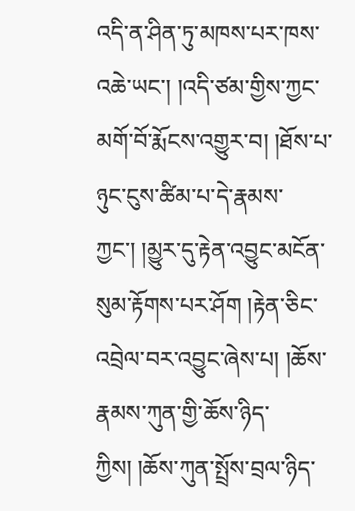འདི་ན་ཤིན་ཏུ་མཁས་པར་ཁས་འཆེ་ཡང་། །འདི་ཙམ་གྱིས་ཀྱང་མགོ་བོ་རྨོངས་འགྱུར་བ། །ཐོས་པ་ཉུང་ངུས་ཚིམ་པ་དེ་རྣམས་ཀྱང་། །མྱུར་དུ་རྟེན་འབྱུང་མངོན་སུམ་རྟོགས་པར་ཤོག །རྟེན་ཅིང་འབྲེལ་བར་འབྱུང་ཞེས་པ། །ཆོས་རྣམས་ཀུན་གྱི་ཆོས་ཉིད་ཀྱིས། །ཆོས་ཀུན་སྤྲོས་བྲལ་ཉིད་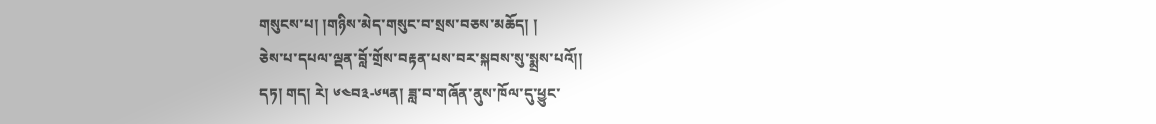གསུངས་པ། །གཉིས་མེད་གསུང་བ་སྲས་བཅས་མཆོད། །
ཅེས་པ་དཔལ་ལྡན་བློ་གྲོས་བརྟན་པས་བར་སྐབས་སུ་སྨྲས་པའོ།།
དཏ། གད། རེ། ༦༤བ༣-༦༥ན། ཟླ་བ་གཞོན་ནུས་ཁོལ་དུ་ཕྱུང་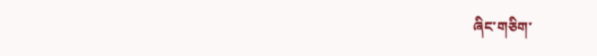ཞིང་གཅིག་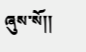ཞུས་སོ།།